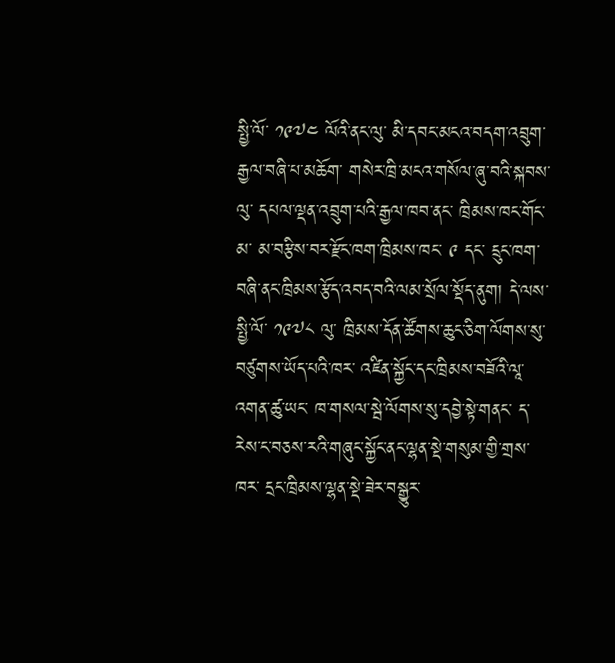སྤྱི་ལོ་ ༡༩༧༤ ལོའི་ནང་ལུ་ མི་དབང་མངའ་བདག་འབྲུག་རྒྱལ་བཞི་པ་མཆོག་ གསེར་ཁྲི་མངའ་གསོལ་ཞུ་བའི་སྐབས་ལུ་ དཔལ་ལྡན་འབྲུག་པའི་རྒྱལ་ཁབ་ནང་ ཁྲིམས་ཁང་གོང་མ་ མ་བརྩིས་བར་རྫོང་ཁག་ཁྲིམས་ཁང་ ༩ དང་ དྲུང་ཁག་བཞི་ནང་ཁྲིམས་རྩོད་འབད་བའི་ལམ་སྲོལ་སྡོད་ནུག། དེ་ལས་སྤྱི་ལོ་ ༡༩༧༨ ལུ་ ཁྲིམས་དོན་ཚོགས་ཆུང་ཅིག་ལོགས་སུ་བཙུགས་ཡོད་པའི་ཁར་ འཛིན་སྐྱོང་དང་ཁྲིམས་བཟོའི་ལཱ་འགན་ཚུ་ཡང་ ཁ་གསལ་སྦེ་ལོགས་སུ་དབྱེ་སྟེ་གནང་ ད་རེས་ང་བཅས་རའི་གཞུང་སྐྱོང་ནང་ལྷན་སྡེ་གསུམ་གྱི་གྲས་ཁར་ དྲང་ཁྲིམས་ལྷན་སྡེ་ཟེར་བསྒྱུར་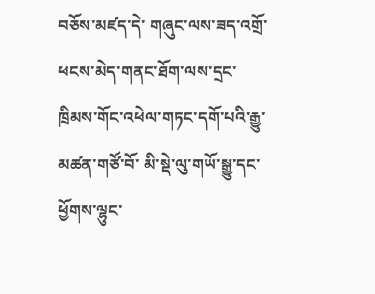བཅོས་མཛད་དེ་ གཞུང་ལས་ཟད་འགྲོ་ཕངས་མེད་གནང་ཐོག་ལས་དྲང་ཁྲིམས་གོང་འཕེལ་གཏང་དགོ་པའི་རྒྱུ་མཚན་གཙོ་བོ་ མི་སྡེ་ལུ་གཡོ་སྒྱུ་དང་ཕྱོགས་ལྷུང་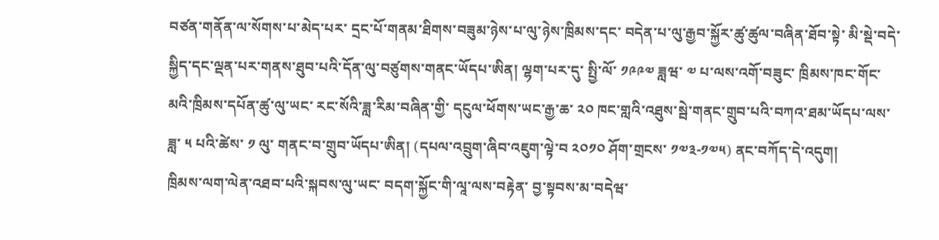བཙན་གནོན་ལ་སོགས་པ་མེད་པར་ དྲང་པོ་གནམ་ཐིགས་བཟུམ་ཉེས་པ་ལུ་ཉེས་ཁྲིམས་དང་ བདེན་པ་ལུ་རྒྱབ་སྐྱོར་ཚུ་ཚུལ་བཞིན་ཐོབ་སྟེ་ མི་སྡེ་བདེ་སྐྱིད་དང་ལྡན་པར་གནས་ཐུབ་པའི་དོན་ལུ་བཙུགས་གནང་ཡོདཔ་ཨིན། ལྷག་པར་དུ་ སྤྱི་ལོ་ ༡༩༩༧ ཟླཝ་ ༧ པ་ལས་འགོ་བཟུང་ ཁྲིམས་ཁང་གོང་མའི་ཁྲིམས་དཔོན་ཚུ་ལུ་ཡང་ རང་སོའི་ཟླ་རིམ་བཞིན་གྱི་ དངུལ་ཕོགས་ཡང་རྒྱ་ཆ་ ༢༠ ཁང་གླའི་འཐུས་སྦེ་གནང་གྲུབ་པའི་བཀའ་ཐམ་ཡོདཔ་ལས་ ཟླ་ ༥ པའི་ཚེས་ ༡ ལུ་ གནང་བ་གྲུབ་ཡོདཔ་ཨིན། (དཔལ་འབྲུག་ཞིབ་འཇུག་ལྟེ་བ ༢༠༡༠ ཤོག་གྲངས་ ༡༧༣-༡༧༥) ནང་བཀོད་དེ་འདུག།
ཁྲིམས་ལག་ལེན་འཐབ་པའི་སྐབས་ལུ་ཡང་ བདག་སྐྱོང་གི་ལཱ་ལས་བརྟེན་ བྱ་སྟབས་མ་བདེཝ་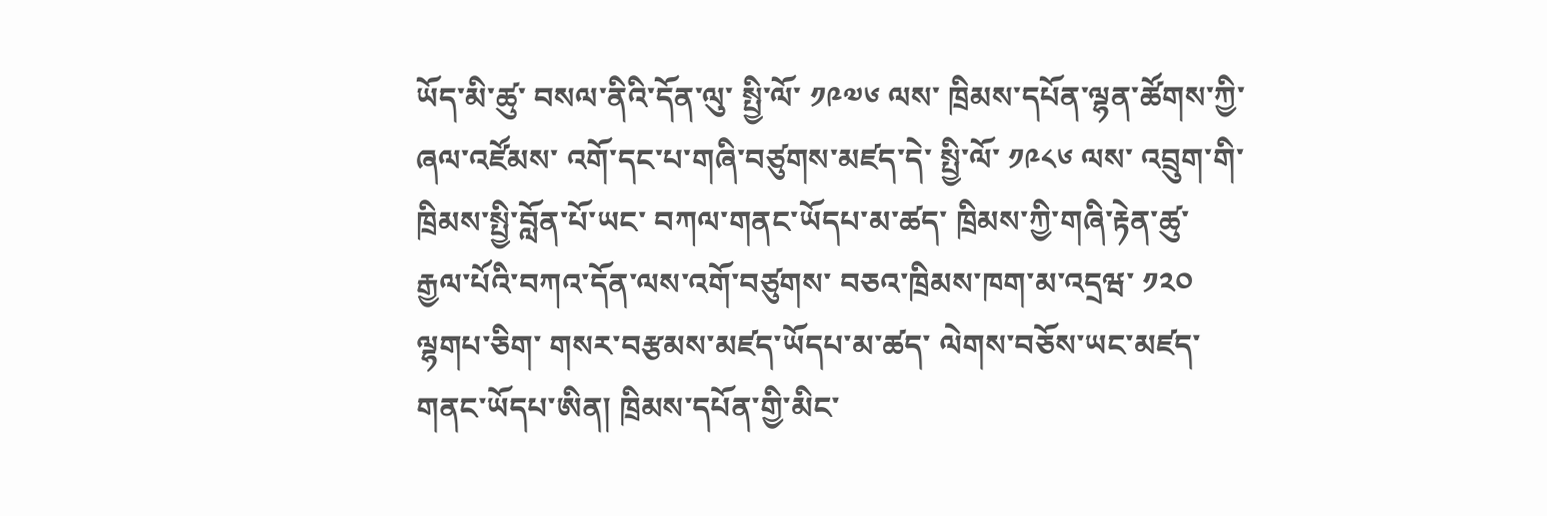ཡོད་མི་ཚུ་ བསལ་ནིའི་དོན་ལུ་ སྤྱི་ལོ་ ༡༩༧༦ ལས་ ཁྲིམས་དཔོན་ལྷན་ཚོགས་ཀྱི་ཞལ་འཛོམས་ འགོ་དང་པ་གཞི་བཙུགས་མཛད་དེ་ སྤྱི་ལོ་ ༡༩༨༦ ལས་ འབྲུག་གི་ཁྲིམས་སྤྱི་བློན་པོ་ཡང་ བཀལ་གནང་ཡོདཔ་མ་ཚད་ ཁྲིམས་ཀྱི་གཞི་རྟེན་ཚུ་ རྒྱལ་པོའི་བཀའ་དོན་ལས་འགོ་བཙུགས་ བཅའ་ཁྲིམས་ཁག་མ་འདྲཝ་ ༡༢༠ ལྷགཔ་ཅིག་ གསར་བརྩམས་མཛད་ཡོདཔ་མ་ཚད་ ལེགས་བཅོས་ཡང་མཛད་གནང་ཡོདཔ་ཨིན། ཁྲིམས་དཔོན་གྱི་མིང་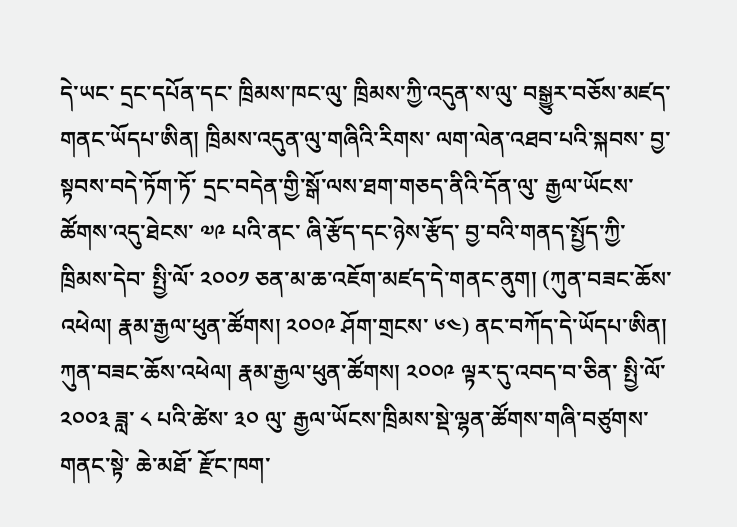དེ་ཡང་ དྲང་དཔོན་དང་ ཁྲིམས་ཁང་ལུ་ ཁྲིམས་ཀྱི་འདུན་ས་ལུ་ བསྒྱུར་བཅོས་མཛད་གནང་ཡོདཔ་ཨིན། ཁྲིམས་འདུན་ལུ་གཞིའི་རིགས་ ལག་ལེན་འཐབ་པའི་སྐབས་ བྱ་སྟབས་བདེ་ཏོག་ཏོ་ དྲང་བདེན་གྱི་སྒོ་ལས་ཐག་གཅད་ནིའི་དོན་ལུ་ རྒྱལ་ཡོངས་ཚོགས་འདུ་ཐེངས་ ༧༩ པའི་ནང་ ཞི་རྩོད་དང་ཉེས་རྩོད་ བྱ་བའི་གནད་སྤྱོད་ཀྱི་ཁྲིམས་དེབ་ སྤྱི་ལོ་ ༢༠༠༡ ཅན་མ་ཆ་འཇོག་མཛད་དེ་གནང་ནུག། (ཀུན་བཟང་ཆོས་འཕེལ། རྣམ་རྒྱལ་ཕུན་ཚོགས། ༢༠༠༩ ཤོག་གྲངས་ ༦༤) ནང་བཀོད་དེ་ཡོདཔ་ཨིན།
ཀུན་བཟང་ཆོས་འཕེལ། རྣམ་རྒྱལ་ཕུན་ཚོགས། ༢༠༠༩ ལྟར་དུ་འབད་བ་ཅིན་ སྤྱི་ལོ་ ༢༠༠༣ ཟླ་ ༨ པའི་ཚེས་ ༣༠ ལུ་ རྒྱལ་ཡོངས་ཁྲིམས་སྡེ་ལྷན་ཚོགས་གཞི་བཙུགས་གནང་སྟེ་ ཆེ་མཐོ་ རྫོང་ཁག་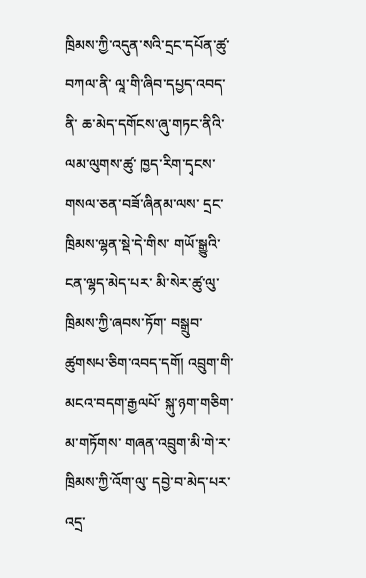ཁྲིམས་ཀྱི་འདུན་སའི་དྲང་དཔོན་ཚུ་བཀལ་ནི་ ལཱ་གི་ཞིབ་དཔྱད་འབད་ནི་ ཆ་མེད་དགོངས་ཞུ་གཏང་ནིའི་ལམ་ལུགས་ཚུ་ ཁྱད་རིག་དྭངས་གསལ་ཅན་བཟོ་ཞིནམ་ལས་ དྲང་ཁྲིམས་ལྷན་སྡེ་དེ་གིས་ གཡོ་སྒྱུའི་ངན་ལྷད་མེད་པར་ མི་སེར་ཚུ་ལུ་ཁྲིམས་ཀྱི་ཞབས་ཏོག་ བསྒྲུབ་ཚུགསཔ་ཅིག་འབད་དགོ། འབྲུག་གི་མངའ་བདག་རྒྱལཔོ་ སྐུ་ཉག་གཅིག་མ་གཏོགས་ གཞན་འབྲུག་མི་གེ་ར་ཁྲིམས་ཀྱི་འོག་ལུ་ དབྱེ་བ་མེད་པར་འདྲ་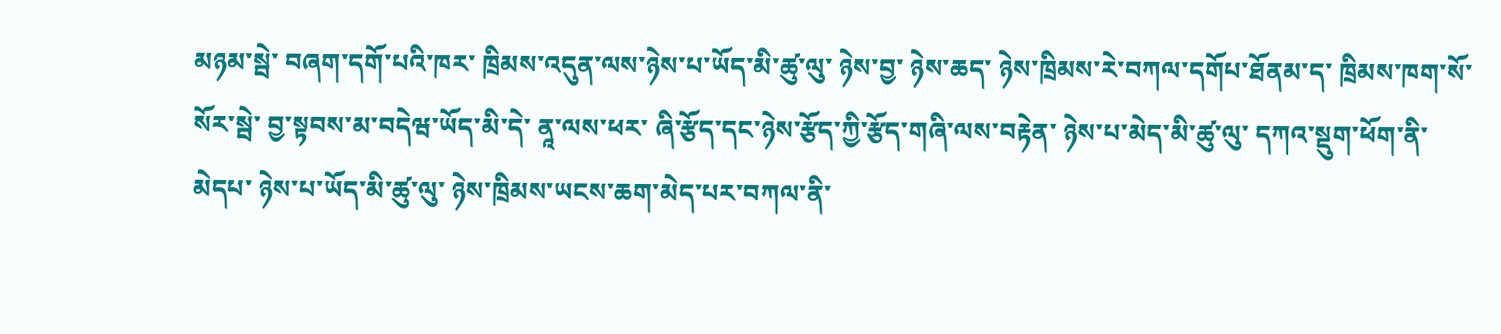མཉམ་སྦེ་ བཞག་དགོ་པའི་ཁར་ ཁྲིམས་འདུན་ལས་ཉེས་པ་ཡོད་མི་ཚུ་ལུ་ ཉེས་བྱ་ ཉེས་ཆད་ ཉེས་ཁྲིམས་རེ་བཀལ་དགོཔ་ཐོནམ་ད་ ཁྲིམས་ཁག་སོ་སོར་སྦེ་ བྱ་སྟབས་མ་བདེཝ་ཡོད་མི་དེ་ ནཱ་ལས་ཕར་ ཞི་རྩོད་དང་ཉེས་རྩོད་ཀྱི་རྩོད་གཞི་ལས་བརྟེན་ ཉེས་པ་མེད་མི་ཚུ་ལུ་ དཀའ་སྡུག་ཕོག་ནི་མེདཔ་ ཉེས་པ་ཡོད་མི་ཚུ་ལུ་ ཉེས་ཁྲིམས་ཡངས་ཆག་མེད་པར་བཀལ་ནི་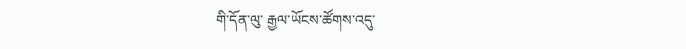གི་དོན་ལུ་ རྒྱལ་ཡོངས་ཚོགས་འདུ་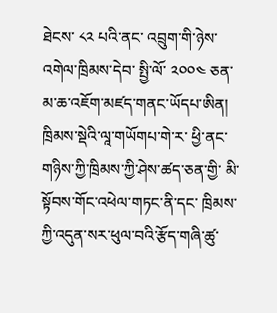ཐེངས་ ༨༢ པའི་ནང་ འབྲུག་གི་ཉེས་འགེལ་ཁྲིམས་དེབ་ སྤྱི་ལོ་ ༢༠༠༤ ཅན་མ་ཆ་འཇོག་མཛད་གནང་ཡོདཔ་ཨིན།
ཁྲིམས་སྡེའི་ལཱ་གཡོགཔ་གེ་ར་ ཕྱི་ནང་གཉིས་ཀྱི་ཁྲིམས་ཀྱི་ཤེས་ཚད་ཅན་གྱི་ མི་སྟོབས་གོང་འཕེལ་གཏང་ནི་དང་ ཁྲིམས་ཀྱི་འདུན་སར་ཕུལ་བའི་རྩོད་གཞི་ཚུ་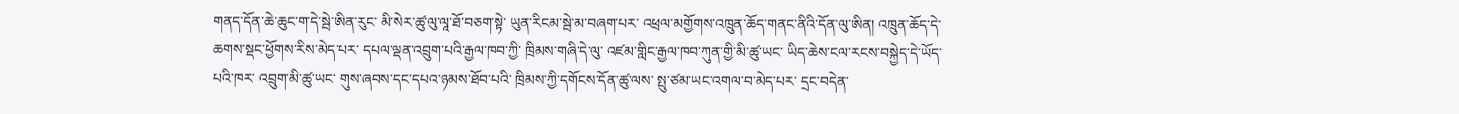གནད་དོན་ཆེ་ཆུང་ག་དེ་སྦེ་ཨིན་རུང་ མི་སེར་ཚུ་ལུ་ལཱ་ཐོ་བཅག་སྟེ་ ཡུན་རིངམ་སྦེ་མ་བཞག་པར་ འཕྲལ་མགྱོགས་འཁྲུན་ཆོད་གནང་ནིའི་དོན་ལུ་ཨིན། འཁྲུན་ཆོད་དེ་ ཆགས་སྡང་ཕྱོགས་རིས་མེད་པར་ དཔལ་ལྡན་འབྲུག་པའི་རྒྱལ་ཁབ་ཀྱི་ ཁྲིམས་གཞི་དེ་ལུ་ འཛམ་གླིང་རྒྱལ་ཁབ་ཀུན་གྱི་མི་ཚུ་ཡང་ ཡིད་ཆེས་ངལ་རངས་བསྐྱེད་དེ་ཡོད་པའི་ཁར་ འབྲུག་མི་ཚུ་ཡང་ གུས་ཞབས་དང་དཔའ་ཉམས་ཐོབ་པའི་ ཁྲིམས་ཀྱི་དགོངས་དོན་ཚུ་ལས་ སྤུ་ཙམ་ཡང་འགལ་བ་མེད་པར་ དྲང་བདེན་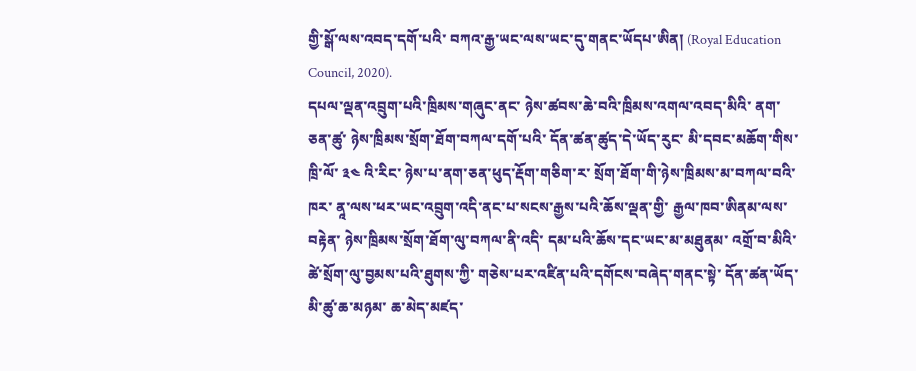གྱི་སྒོ་ལས་འབད་དགོ་པའི་ བཀའ་རྒྱ་ཡང་ལས་ཡང་དུ་གནང་ཡོདཔ་ཨིན། (Royal Education Council, 2020).
དཔལ་ལྡན་འབྲུག་པའི་ཁྲིམས་གཞུང་ནང་ ཉེས་ཚབས་ཆེ་བའི་ཁྲིམས་འགལ་འབད་མིའི་ ནག་ཅན་ཚུ་ ཉེས་ཁྲིམས་སྲོག་ཐོག་བཀལ་དགོ་པའི་ དོན་ཚན་ཚུད་དེ་ཡོད་རུང་ མི་དབང་མཆོག་གིས་ཁྲི་ལོ་ ༣༤ འི་རིང་ ཉེས་པ་ནག་ཅན་ཕུད་རྡོག་གཅིག་ར་ སྲོག་ཐོག་གི་ཉེས་ཁྲིམས་མ་བཀལ་བའི་ཁར་ ནཱ་ལས་ཕར་ཡང་འབྲུག་འདི་ནང་པ་སངས་རྒྱས་པའི་ཆོས་ལྡན་གྱི་ རྒྱལ་ཁབ་ཨིནམ་ལས་བརྟེན་ ཉེས་ཁྲིམས་སྲོག་ཐོག་ལུ་བཀལ་ནི་འདི་ དམ་པའི་ཆོས་དང་ཡང་མ་མཐུནམ་ འགྲོ་བ་མིའི་ཚེ་སྲོག་ལུ་བྱམས་པའི་ཐུགས་ཀྱི་ གཅེས་པར་འཛིན་པའི་དགོངས་བཞེད་གནང་སྟེ་ དོན་ཚན་ཡོད་མི་ཚུ་ཆ་མཉམ་ ཆ་མེད་མཛད་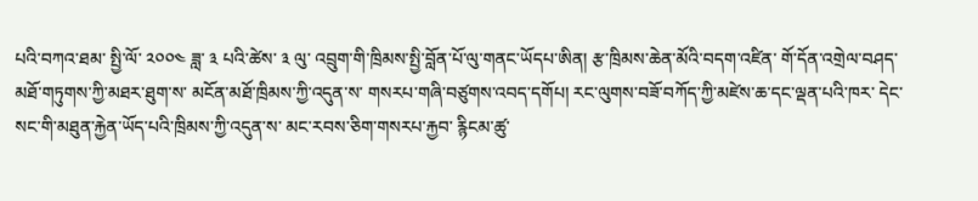པའི་བཀའ་ཐམ་ སྤྱི་ལོ་ ༢༠༠༤ ཟླ་ ༣ པའི་ཚེས་ ༣ ལུ་ འབྲུག་གི་ཁྲིམས་སྤྱི་བློན་པོ་ལུ་གནང་ཡོདཔ་ཨིན། རྩ་ཁྲིམས་ཆེན་མོའི་བདག་འཛིན་ གོ་དོན་འགྲེལ་བཤད་ མཐོ་གཏུགས་ཀྱི་མཐར་ཐུག་ས་ མངོན་མཐོ་ཁྲིམས་ཀྱི་འདུན་ས་ གསརཔ་གཞི་བཙུགས་འབད་དགོཔ། རང་ལུགས་བཟོ་བཀོད་ཀྱི་མཛེས་ཆ་དང་ལྡན་པའི་ཁར་ དེང་སང་གི་མཐུན་རྐྱེན་ཡོད་པའི་ཁྲིམས་ཀྱི་འདུན་ས་ མང་རབས་ཅིག་གསརཔ་རྐྱབ་ རྙིངམ་ཚུ་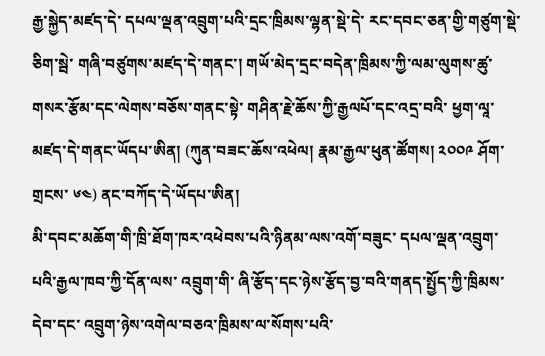རྒྱ་སྐྱེད་མཛད་དེ་ དཔལ་ལྡན་འབྲུག་པའི་དྲང་ཁྲིམས་ལྷན་སྡེ་དེ་ རང་དབང་ཅན་གྱི་གཙུག་སྡེ་ཅིག་སྦེ་ གཞི་བཙུགས་མཛད་དེ་གནང་། གཡོ་མེད་དྲང་བདེན་ཁྲིམས་ཀྱི་ལམ་ལུགས་ཚུ་ གསར་རྩོམ་དང་ལེགས་བཅོས་གནང་སྟེ་ གཤིན་རྗེ་ཆོས་ཀྱི་རྒྱལཔོ་དང་འདྲ་བའི་ ཕྱག་ལཱ་མཛད་དེ་གནང་ཡོདཔ་ཨིན། (ཀུན་བཟང་ཆོས་འཕེལ། རྣམ་རྒྱལ་ཕུན་ཚོགས། ༢༠༠༩ ཤོག་གྲངས་ ༦༤) ནང་བཀོད་དེ་ཡོདཔ་ཨིན།
མི་དབང་མཆོག་གི་ཁྲི་ཐོག་ཁར་འཕེབས་པའི་ཉིནམ་ལས་འགོ་བཟུང་ དཔལ་ལྡན་འབྲུག་པའི་རྒྱལ་ཁབ་ཀྱི་དོན་ལས་ འབྲུག་གི་ ཞི་རྩོད་དང་ཉེས་རྩོད་བྱ་བའི་གནད་སྤྱོད་ཀྱི་ཁྲིམས་དེབ་དང་ འབྲུག་ཉེས་འགེལ་བཅའ་ཁྲིམས་ལ་སོགས་པའི་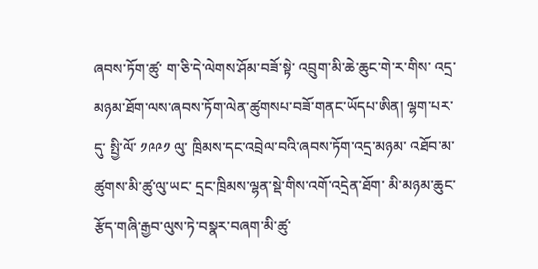ཞབས་ཏོག་ཚུ་ ག་ཅི་དེ་ལེགས་ཤོམ་བཟོ་སྟེ་ འབྲུག་མི་ཆེ་ཆུང་གེ་ར་གིས་ འདྲ་མཉམ་ཐོག་ལས་ཞབས་ཏོག་ལེན་ཚུགསཔ་བཟོ་གནང་ཡོདཔ་ཨིན། ལྷག་པར་དུ་ སྤྱི་ལོ་ ༡༩༩༡ ལུ་ ཁྲིམས་དང་འབྲེལ་བའི་ཞབས་ཏོག་འདྲ་མཉམ་ འཐོབ་མ་ཚུགས་མི་ཚུ་ལུ་ཡང་ དྲང་ཁྲིམས་ལྷན་སྡེ་གིས་འགོ་འདྲེན་ཐོག་ མི་མཉམ་ཆུང་རྩོད་གཞི་རྒྱབ་ལུས་ཏེ་བསྣར་བཞག་མི་ཚུ་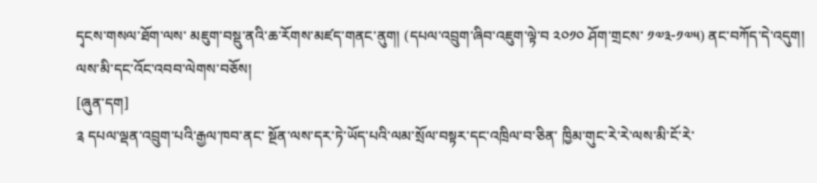དྭངས་གསལ་ཐོག་ལས་ མཇུག་བསྡུ་ནའི་ཆ་རོགས་མཛད་གནང་ནུག། (དཔལ་འབྲུག་ཞིབ་འཇུག་ལྟེ་བ ༢༠༡༠ ཤོག་གྲངས་ ༡༧༣-༡༧༥) ནང་བཀོད་དེ་འདུག།
ལས་མི་དང་འོང་འབབ་ལེགས་བཅོས།
[ཞུན་དག]
༉ དཔལ་ལྡན་འབྲུག་པའི་རྒྱལ་ཁབ་ནང་ སྔོན་ལས་དར་ཏེ་ཡོད་པའི་ལམ་སྲོལ་བསྟར་དང་འཁྲིལ་བ་ཅིན་ ཁྱིམ་གུང་རེ་རེ་ལས་མི་ངོ་རེ་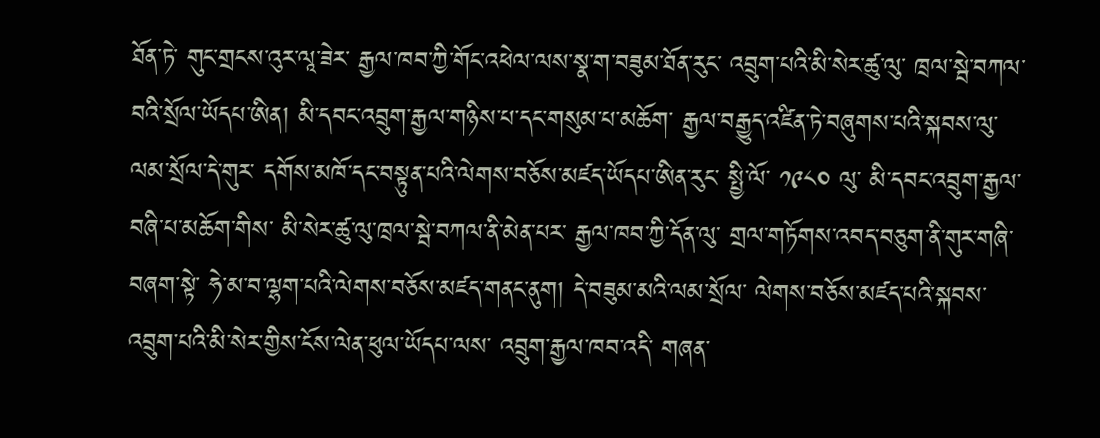ཐོན་ཏེ་ གུང་གྲངས་འུར་ལཱ་ཟེར་ རྒྱལ་ཁབ་ཀྱི་གོང་འཕེལ་ལས་སྣ་ག་བཟུམ་ཐོན་རུང་ འབྲུག་པའི་མི་སེར་ཚུ་ལུ་ ཁྲལ་སྦེ་བཀལ་བའི་སྲོལ་ཡོདཔ་ཨིན། མི་དབང་འབྲུག་རྒྱལ་གཉིས་པ་དང་གསུམ་པ་མཆོག་ རྒྱལ་བརྒྱུད་འཛིན་ཏེ་བཞུགས་པའི་སྐབས་ལུ་ ལམ་སྲོལ་དེ་གུར་ དགོས་མཁོ་དང་བསྟུན་པའི་ལེགས་བཅོས་མཛད་ཡོདཔ་ཨིན་རུང་ སྤྱི་ལོ་ ༡༩༨༠ ལུ་ མི་དབང་འབྲུག་རྒྱལ་བཞི་པ་མཆོག་གིས་ མི་སེར་ཚུ་ལུ་ཁྲལ་སྦེ་བཀལ་ནི་མེན་པར་ རྒྱལ་ཁབ་ཀྱི་དོན་ལུ་ གྲལ་གཏོགས་འབད་བཅུག་ནི་གུར་གཞི་བཞག་སྟེ་ ཧེ་མ་བ་ལྷག་པའི་ལེགས་བཅོས་མཛད་གནང་ནུག། དེ་བཟུམ་མའི་ལམ་སྲོལ་ ལེགས་བཅོས་མཛད་པའི་སྐབས་ འབྲུག་པའི་མི་སེར་གྱིས་ངོས་ལེན་ཕུལ་ཡོདཔ་ལས་ འབྲུག་རྒྱལ་ཁབ་འདི་ གཞན་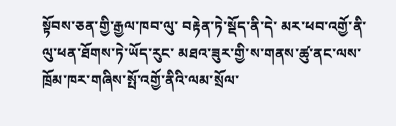སྟོབས་ཅན་གྱི་རྒྱལ་ཁབ་ལུ་ བརྟེན་ཏེ་སྡོད་ནི་དེ་ མར་ཕབ་འགྱོ་ནི་ལུ་ཕན་ཐོགས་ཏེ་ཡོད་རུང་ མཐའ་ཟུར་གྱི་ས་གནས་ཚུ་ནང་ལས་ ཁྲོམ་ཁར་གཞིས་སྤོ་འགྱོ་ནིའི་ལམ་སྲོལ་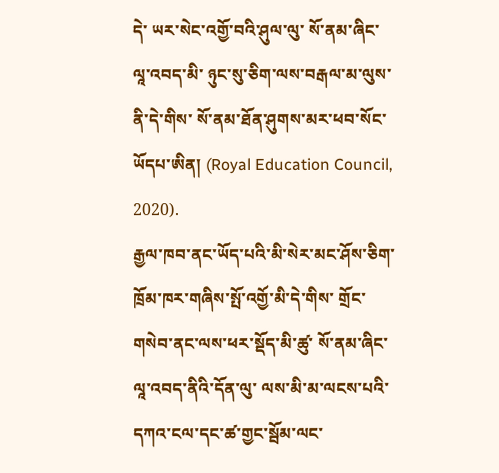དེ་ ཡར་སེང་འགྱོ་བའི་ཤུལ་ལུ་ སོ་ནམ་ཞིང་ལཱ་འབད་མི་ ཉུང་སུ་ཅིག་ལས་བརྒལ་མ་ལུས་ནི་དེ་གིས་ སོ་ནམ་ཐོན་ཤུགས་མར་ཕབ་སོང་ཡོདཔ་ཨིན། (Royal Education Council, 2020).
རྒྱལ་ཁབ་ནང་ཡོད་པའི་མི་སེར་མང་ཤོས་ཅིག་ ཁྲོམ་ཁར་གཞིས་སྤོ་འགྱོ་མི་དེ་གིས་ གྲོང་གསེབ་ནང་ལས་ཕར་སྡོད་མི་ཚུ་ སོ་ནམ་ཞིང་ལཱ་འབད་ནིའི་དོན་ལུ་ ལས་མི་མ་ལངས་པའི་དཀའ་ངལ་དང་ཚ་གྱང་སྦོམ་ལང་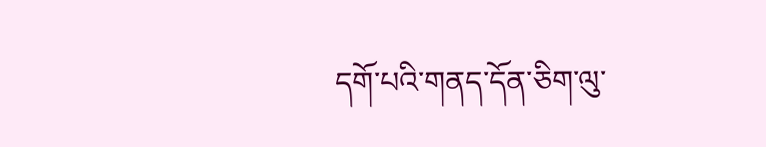དགོ་པའི་གནད་དོན་ཅིག་ལུ་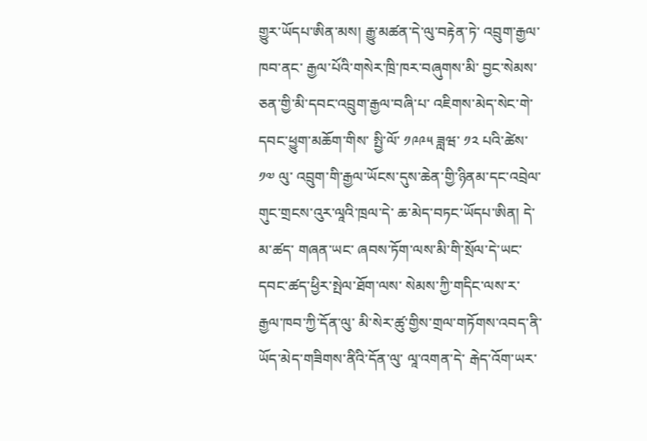གྱུར་ཡོདཔ་ཨིན་མས། རྒྱུ་མཚན་དེ་ལུ་བརྟེན་ཏེ་ འབྲུག་རྒྱལ་ཁབ་ནང་ རྒྱལ་པོའི་གསེར་ཁྲི་ཁར་བཞུགས་མི་ བྱང་སེམས་ཅན་གྱི་མི་དབང་འབྲུག་རྒྱལ་བཞི་པ་ འཇིགས་མེད་སེང་གེ་དབང་ཕྱུག་མཆོག་གིས་ སྤྱི་ལོ་ ༡༩༩༥ ཟླཝ་ ༡༢ པའི་ཚེས་ ༡༧ ལུ་ འབྲུག་གི་རྒྱལ་ཡོངས་དུས་ཆེན་གྱི་ཉིནམ་དང་འབྲེལ་ གུང་གྲངས་འུར་ལཱའི་ཁྲལ་དེ་ ཆ་མེད་བཏང་ཡོདཔ་ཨིན། དེ་མ་ཚད་ གཞན་ཡང་ ཞབས་ཏོག་ལས་མི་གི་སྲོལ་དེ་ཡང་ དབང་ཚད་ཕྱིར་སྤེལ་ཐོག་ལས་ སེམས་ཀྱི་གདིང་ལས་ར་ རྒྱལ་ཁབ་ཀྱི་དོན་ལུ་ མི་སེར་ཚུ་གྱིས་གྲལ་གཏོགས་འབད་ནི་ཡོད་མེད་གཟིགས་ནིའི་དོན་ལུ་ ལཱ་འགན་དེ་ རྒེད་འོག་ཡར་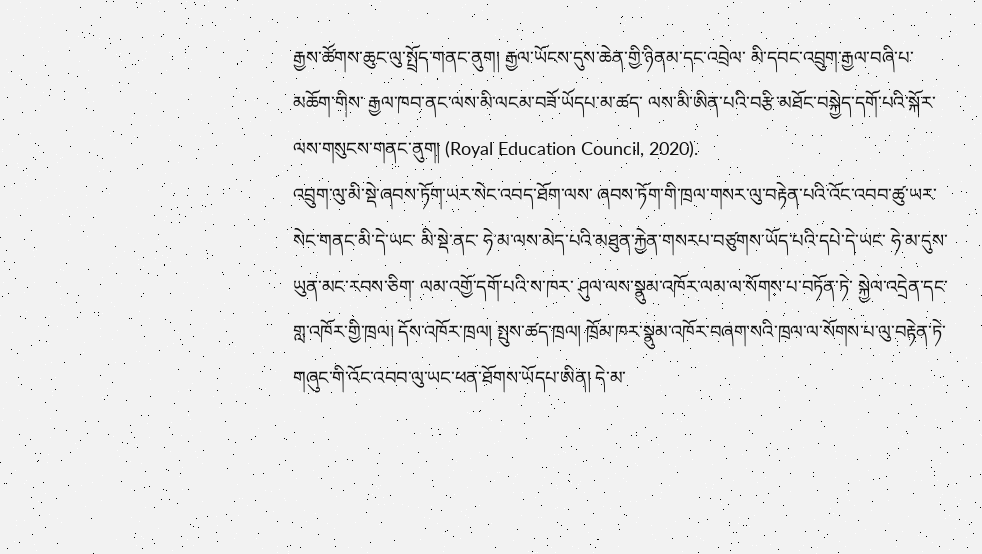རྒྱས་ཚོགས་ཆུང་ལུ་སྤྲོད་གནང་ནུག། རྒྱལ་ཡོངས་དུས་ཆེན་གྱི་ཉིནམ་དང་འབྲེལ་ མི་དབང་འབྲུག་རྒྱལ་བཞི་པ་མཆོག་གིས་ རྒྱལ་ཁབ་ནང་ལས་མི་ལངམ་བཟོ་ཡོདཔ་མ་ཚད་ ལས་མི་ཨིན་པའི་བརྩི་མཐོང་བསྐྱེད་དགོ་པའི་སྐོར་ལས་གསུངས་གནང་ནུག། (Royal Education Council, 2020).
འབྲུག་ལུ་མི་སྡེ་ཞབས་ཏོག་ཡར་སེང་འབད་ཐོག་ལས་ ཞབས་ཏོག་གི་ཁྲལ་གསར་ལུ་བརྟེན་པའི་འོང་འབབ་ཚུ་ཡར་སེང་གནང་མི་དེ་ཡང་ མི་སྡེ་ནང་ ཧེ་མ་ལས་མེད་པའི་མཐུན་རྐྱེན་གསརཔ་བཙུགས་ཡོད་པའི་དཔེ་དེ་ཡང་ ཧེ་མ་དུས་ཡུན་མང་རབས་ཅིག་ ལམ་འགྱོ་དགོ་པའི་ས་ཁར་ ཤུལ་ལས་སྣུམ་འཁོར་ལམ་ལ་སོགས་པ་བཏོན་ཏེ་ སྐྱེལ་འདྲེན་དང་གླ་འཁོར་གྱི་ཁྲལ། དོས་འཁོར་ཁྲལ། སྤུས་ཚད་ཁྲལ། ཁྲོམ་ཁར་སྣུམ་འཁོར་བཞག་སའི་ཁྲལ་ལ་སོགས་པ་ལུ་བརྟེན་ཏེ་ གཞུང་གི་འོང་འབབ་ལུ་ཡང་ཕན་ཐོགས་ཡོདཔ་ཨིན། དེ་མ་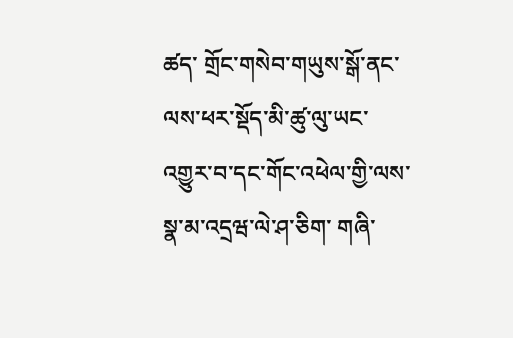ཚད་ གྲོང་གསེབ་གཡུས་སྒོ་ནང་ལས་ཕར་སྡོད་མི་ཚུ་ལུ་ཡང་ འགྱུར་བ་དང་གོང་འཕེལ་གྱི་ལས་སྣ་མ་འདྲཝ་ལེ་ཤ་ཅིག་ གཞི་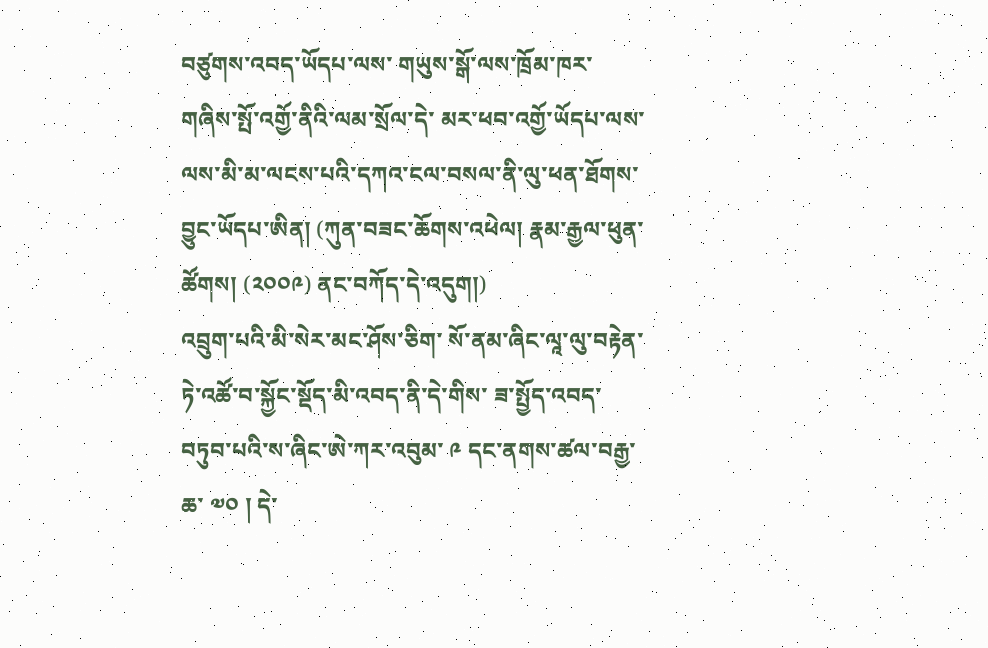བཙུགས་འབད་ཡོདཔ་ལས་ གཡུས་སྒོ་ལས་ཁྲོམ་ཁར་ གཞིས་སྤོ་འགྱོ་ནིའི་ལམ་སྲོལ་དེ་ མར་ཕབ་འགྱོ་ཡོདཔ་ལས་ ལས་མི་མ་ལངས་པའི་དཀའ་ངལ་བསལ་ནི་ལུ་ཕན་ཐོགས་བྱུང་ཡོདཔ་ཨིན། (ཀུན་བཟང་ཆོགས་འཕེལ། རྣམ་རྒྱལ་ཕུན་ཚོགས། (༢༠༠༩) ནང་བཀོད་དེ་འདུག།)
འབྲུག་པའི་མི་སེར་མང་ཤོས་ཅིག་ སོ་ནམ་ཞིང་ལཱ་ལུ་བརྟེན་ཏེ་འཚོ་བ་སྐྱོང་སྡོད་མི་འབད་ནི་དེ་གིས་ ཟ་སྤྱོད་འབད་བཏུབ་པའི་ས་ཞིང་ཨེ་ཀར་འབུམ་ ༩ དང་ནགས་ཚལ་བརྒྱ་ཆ་ ༧༠ ། དེ་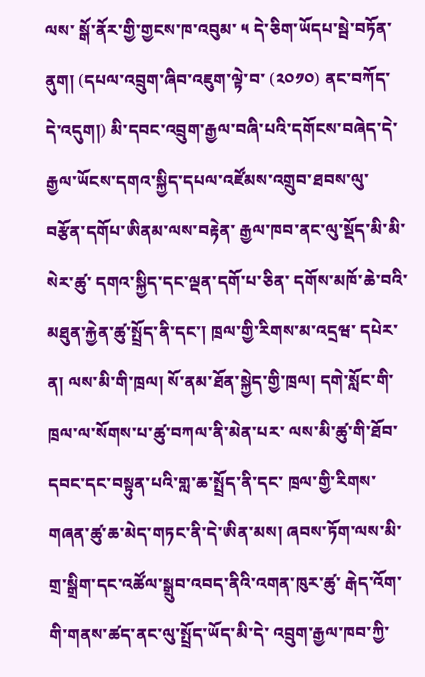ལས་ སྒོ་ནོར་གྱི་གྱངས་ཁ་འབུམ་ ༥ དེ་ཅིག་ཡོདཔ་སྦེ་བཏོན་ནུག། (དཔལ་འབྲུག་ཞིབ་འཇུག་ལྟེ་བ་ (༢༠༡༠) ནང་བཀོད་དེ་འདུག།) མི་དབང་འབྲུག་རྒྱལ་བཞི་པའི་དགོངས་བཞེད་དེ་ རྒྱལ་ཡོངས་དགའ་སྐྱིད་དཔལ་འཛོམས་འགྲུབ་ཐབས་ལུ་བརྩོན་དགོཔ་ཨིནམ་ལས་བརྟེན་ རྒྱལ་ཁབ་ནང་ལུ་སྡོད་མི་མི་སེར་ཚུ་ དགའ་སྐྱིད་དང་ལྡན་དགོ་པ་ཅིན་ དགོས་མཁོ་ཆེ་བའི་མཐུན་རྐྱེན་ཚུ་སྤྲོད་ནི་དང་། ཁྲལ་གྱི་རིགས་མ་འདྲཝ་ དཔེར་ན། ལས་མི་གི་ཁྲལ། སོ་ནམ་ཐོན་སྐྱེད་གྱི་ཁྲལ། དགེ་སློང་གི་ཁྲལ་ལ་སོགས་པ་ཚུ་བཀལ་ནི་མེན་པར་ ལས་མི་ཚུ་གི་ཐོབ་དབང་དང་བསྟུན་པའི་གླ་ཆ་སྤྲོད་ནི་དང་ ཁྲལ་གྱི་རིགས་གཞན་ཚུ་ཆ་མེད་གཏང་ནི་དེ་ཨིན་མས། ཞབས་ཏོག་ལས་མི་ གྲ་སྒྲིག་དང་འཚོལ་སྒྲུབ་འབད་ནིའི་འགན་ཁུར་ཚུ་ རྒེད་འོག་གི་གནས་ཚད་ནང་ལུ་སྤྲོད་ཡོད་མི་དེ་ འབྲུག་རྒྱལ་ཁབ་ཀྱི་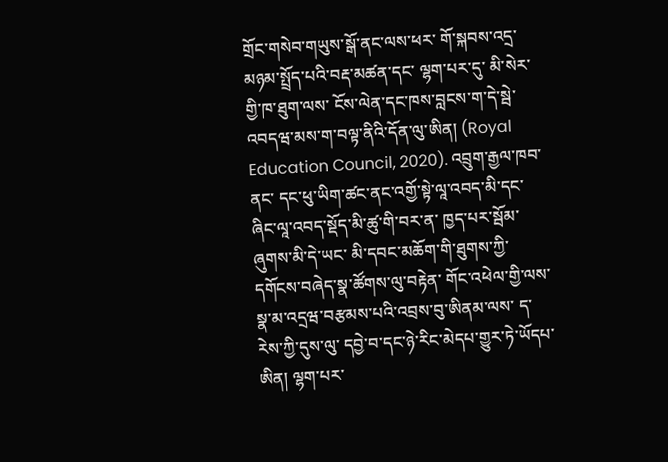གྲོང་གསེབ་གཡུས་སྒོ་ནང་ལས་ཕར་ གོ་སྐབས་འདྲ་མཉམ་སྤྲོད་པའི་བརྡ་མཚན་དང་ ལྷག་པར་དུ་ མི་སེར་གྱི་ཁ་ཐུག་ལས་ ངོས་ལེན་དང་ཁས་བླངས་ག་དེ་སྦེ་འབདཝ་མས་ག་བལྟ་ནིའི་དོན་ལུ་ཨིན། (Royal Education Council, 2020). འབྲུག་རྒྱལ་ཁབ་ནང་ དང་ཕུ་ཡིག་ཚང་ནང་འགྱོ་སྟེ་ལཱ་འབད་མི་དང་ ཞིང་ལཱ་འབད་སྡོད་མི་ཚུ་གི་བར་ན་ ཁྱད་པར་སྦོམ་ཞུགས་མི་དེ་ཡང་ མི་དབང་མཆོག་གི་ཐུགས་ཀྱི་དགོངས་བཞེད་སྣ་ཚོགས་ལུ་བརྟེན་ གོང་འཕེལ་གྱི་ལས་སྣ་མ་འདྲཝ་བརྩམས་པའི་འབྲས་བུ་ཨིནམ་ལས་ ད་རེས་ཀྱི་དུས་ལུ་ དབྱེ་བ་དང་ཉེ་རིང་མེདཔ་གྱུར་ཏེ་ཡོདཔ་ཨིན། ལྷག་པར་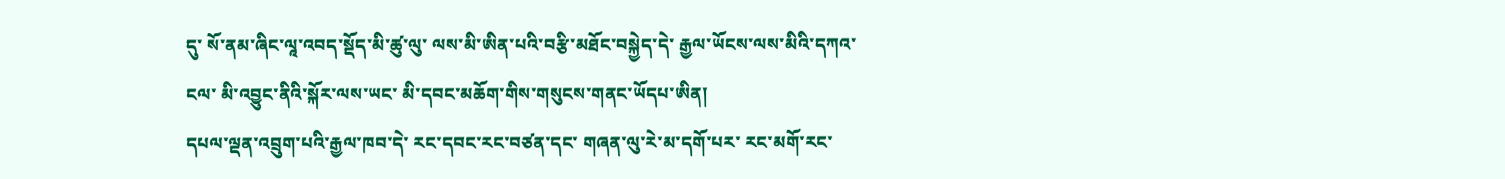དུ་ སོ་ནམ་ཞིང་ལཱ་འབད་སྡོད་མི་ཚུ་ལུ་ ལས་མི་ཨིན་པའི་བརྩི་མཐོང་བསྐྱེད་དེ་ རྒྱལ་ཡོངས་ལས་མིའི་དཀའ་ངལ་ མི་འབྱུང་ནིའི་སྐོར་ལས་ཡང་ མི་དབང་མཆོག་གིས་གསུངས་གནང་ཡོདཔ་ཨིན།
དཔལ་ལྡན་འབྲུག་པའི་རྒྱལ་ཁབ་དེ་ རང་དབང་རང་བཙན་དང་ གཞན་ལུ་རེ་མ་དགོ་པར་ རང་མགོ་རང་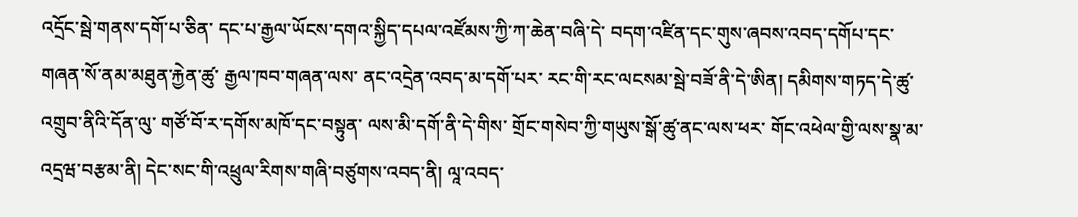འདྲོང་སྦེ་གནས་དགོ་པ་ཅིན་ དང་པ་རྒྱལ་ཡོངས་དགའ་སྐྱིད་དཔལ་འཛོམས་ཀྱི་ཀ་ཆེན་བཞི་དེ་ བདག་འཛིན་དང་གུས་ཞབས་འབད་དགོཔ་དང་ གཞན་སོ་ནམ་མཐུན་རྐྱེན་ཚུ་ རྒྱལ་ཁབ་གཞན་ལས་ ནང་འདྲེན་འབད་མ་དགོ་པར་ རང་གི་རང་ལངསམ་སྦེ་བཟོ་ནི་དེ་ཨིན། དམིགས་གཏད་དེ་ཚུ་འགྲུབ་ནིའི་དོན་ལུ་ གཙོ་བོ་ར་དགོས་མཁོ་དང་བསྟུན་ ལས་མི་དགོ་ནི་དེ་གིས་ གྲོང་གསེབ་ཀྱི་གཡུས་སྒོ་ཚུ་ནང་ལས་ཕར་ གོང་འཕེལ་གྱི་ལས་སྣ་མ་འདྲཝ་བརྩམ་ནི། དེང་སང་གི་འཕྲུལ་རིགས་གཞི་བཙུགས་འབད་ནི། ལཱ་འབད་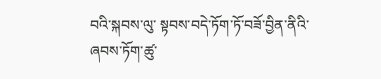བའི་སྐབས་ལུ་ སྟབས་བདེ་ཏོག་ཏོ་བཟོ་བྱིན་ནིའི་ཞབས་ཏོག་ཚུ་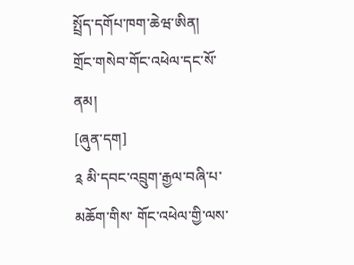སྤྲོད་དགོཔ་ཁག་ཆེཝ་ཨིན།
གྲོང་གསེབ་གོང་འཕེལ་དང་སོ་ནམ།
[ཞུན་དག]
༉ མི་དབང་འབྲུག་རྒྱལ་བཞི་པ་མཆོག་གིས་ གོང་འཕེལ་གྱི་ལས་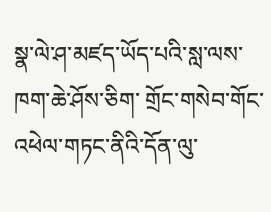སྣ་ལེ་ཤ་མཛད་ཡོད་པའི་སླ་ལས་ ཁག་ཆེ་ཤོས་ཅིག་ གྲོང་གསེབ་གོང་འཕེལ་གཏང་ནིའི་དོན་ལུ་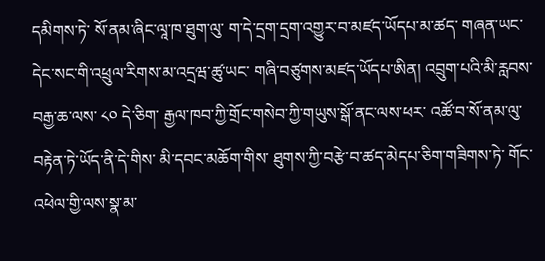དམིགས་ཏེ་ སོ་ནམ་ཞིང་ལཱ་ཁ་ཐུག་ལུ་ ག་དེ་དྲག་དྲག་འགྱུར་བ་མཛད་ཡོདཔ་མ་ཚད་ གཞན་ཡང་ དེང་སང་གི་འཕྲུལ་རིགས་མ་འདྲཝ་ཚུ་ཡང་ གཞི་བཙུགས་མཛད་ཡོདཔ་ཨིན། འབྲུག་པའི་མི་རླབས་བརྒྱ་ཆ་ལས་ ༨༠ དེ་ཅིག་ རྒྱལ་ཁབ་ཀྱི་གྲོང་གསེབ་ཀྱི་གཡུས་སྒོ་ནང་ལས་ཕར་ འཚོ་བ་སོ་ནམ་ལུ་བརྟེན་ཏེ་ཡོད་ནི་དེ་གིས་ མི་དབང་མཆོག་གིས་ ཐུགས་ཀྱི་བརྩེ་བ་ཚད་མེདཔ་ཅིག་གཟིགས་ཏེ་ གོང་འཕེལ་གྱི་ལས་སྣ་མ་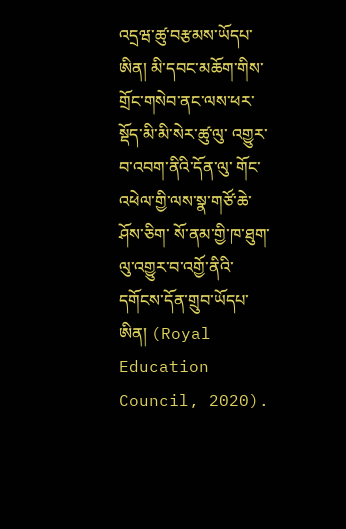འདྲཝ་ཚུ་བརྩམས་ཡོདཔ་ཨིན། མི་དབང་མཆོག་གིས་ གྲོང་གསེབ་ནང་ལས་ཕར་སྡོད་མི་མི་སེར་ཚུ་ལུ་ འགྱུར་བ་འབག་ནིའི་དོན་ལུ་ གོང་འཕེལ་གྱི་ལས་སྣ་གཙོ་ཆེ་ཤོས་ཅིག་ སོ་ནམ་གྱི་ཁ་ཐུག་ལུ་འགྱུར་བ་འགྱོ་ནིའི་དགོངས་དོན་གྲུབ་ཡོདཔ་ཨིན། (Royal Education Council, 2020).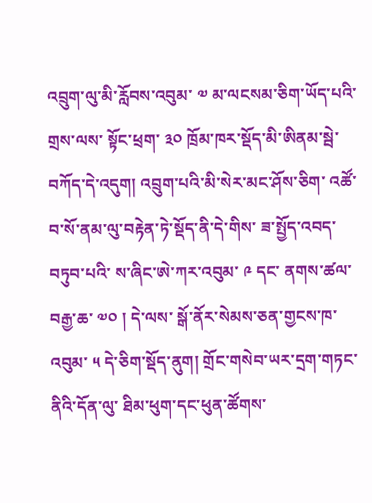འབྲུག་ལུ་མི་རློབས་འབུམ་ ༧ མ་ལངསམ་ཅིག་ཡོད་པའི་གྲས་ལས་ སྟོང་ཕྲག་ ༣༠ ཁྲོམ་ཁར་སྡོད་མི་ཨིནམ་སྦེ་བཀོད་དེ་འདུག། འབྲུག་པའི་མི་སེར་མང་ཤོས་ཅིག་ འཚོ་བ་སོ་ནམ་ལུ་བརྟེན་ཏེ་སྡོད་ནི་དེ་གིས་ ཟ་སྤྱོད་འབད་བཏུབ་པའི་ ས་ཞིང་ཨེ་ཀར་འབུམ་ ༩ དང་ ནགས་ཚལ་བརྒྱ་ཆ་ ༧༠ ། དེ་ལས་ སྒོ་ནོར་སེམས་ཅན་གྱངས་ཁ་འབུམ་ ༥ དེ་ཅིག་སྡོད་ནུག། གྲོང་གསེབ་ཡར་དྲག་གཏང་ནིའི་དོན་ལུ་ ཐིམ་ཕུག་དང་ཕུན་ཚོགས་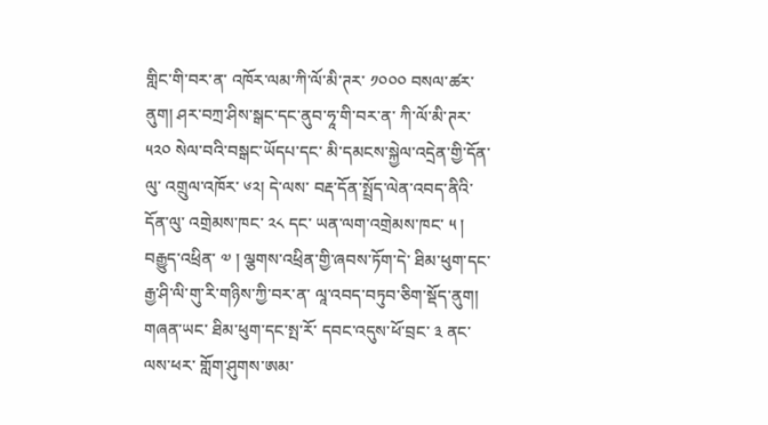གླིང་གི་བར་ན་ འཁོར་ལམ་ཀི་ལོ་མི་ཊར་ ༡༠༠༠ བསལ་ཚར་ནུག། ཤར་བཀྲ་ཤིས་སྒང་དང་ནུབ་ཧཱ་གི་བར་ན་ ཀི་ལོ་མི་ཊར་ ༥༢༠ སེལ་བའི་བསྒང་ཡོདཔ་དང་ མི་དམངས་སྐྱེལ་འདྲེན་གྱི་དོན་ལུ་ འགྲུལ་འཁོར་ ༦༢། དེ་ལས་ བརྡ་དོན་སྤྲོད་ལེན་འབད་ནིའི་དོན་ལུ་ འགྲེམས་ཁང་ ༢༨ དང་ ཡན་ལག་འགྲེམས་ཁང་ ༥ ། བརྒྱུད་འཕྲིན་ ༧ ། ལྕགས་འཕྲིན་གྱི་ཞབས་ཏོག་དེ་ ཐིམ་ཕུག་དང་ རྒྱ་ཤི་ལི་གུ་རི་གཉིས་ཀྱི་བར་ན་ ལཱ་འབད་བཏུབ་ཅིག་སྡོད་ནུག། གཞན་ཡང་ ཐིམ་ཕུག་དང་སྤ་རོ་ དབང་འདུས་ཕོ་བྲང་ ༣ ནང་ལས་ཕར་ གློག་ཤུགས་ཨམ་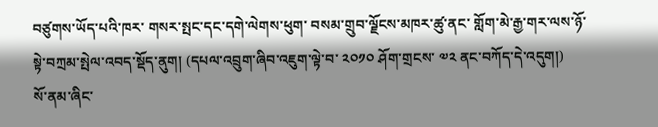བཙུགས་ཡོད་པའི་ཁར་ གསར་སྤང་དང་དགེ་ལེགས་ཕུག་ བསམ་གྲུབ་ལྗོངས་མཁར་ཚུ་ནང་ གློག་མེ་རྒྱ་གར་ལས་ཉོ་སྟེ་བཀྲམ་སྤེལ་འབད་སྡོད་ནུག། (དཔལ་འབྲུག་ཞིབ་འཇུག་ལྟེ་བ་ ༢༠༡༠ ཤོག་གྲངས་ ༧༢ ནང་བཀོད་དེ་འདུག།)
སོ་ནམ་ཞིང་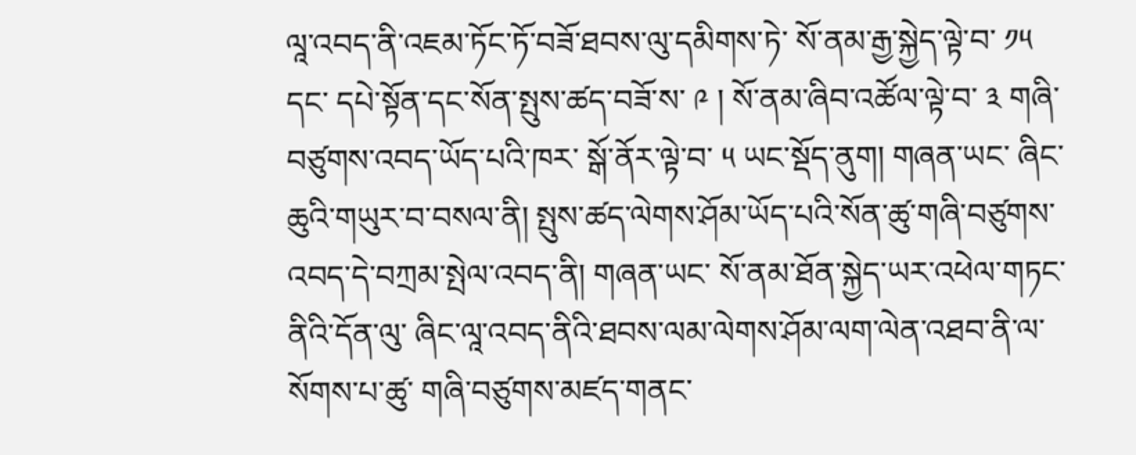ལཱ་འབད་ནི་འཇམ་ཏོང་ཏོ་བཟོ་ཐབས་ལུ་དམིགས་ཏེ་ སོ་ནམ་རྒྱ་སྐྱེད་ལྟེ་བ་ ༡༥ དང་ དཔེ་སྟོན་དང་སོན་སྤུས་ཚད་བཟོ་ས་ ༩ ། སོ་ནམ་ཞིབ་འཚོལ་ལྟེ་བ་ ༣ གཞི་བཙུགས་འབད་ཡོད་པའི་ཁར་ སྒོ་ནོར་ལྟེ་བ་ ༥ ཡང་སྡོད་ནུག། གཞན་ཡང་ ཞིང་ཆུའི་གཡུར་བ་བསལ་ནི། སྤུས་ཚད་ལེགས་ཤོམ་ཡོད་པའི་སོན་ཚུ་གཞི་བཙུགས་འབད་དེ་བཀྲམ་སྤེལ་འབད་ནི། གཞན་ཡང་ སོ་ནམ་ཐོན་སྐྱེད་ཡར་འཕེལ་གཏང་ནིའི་དོན་ལུ་ ཞིང་ལཱ་འབད་ནིའི་ཐབས་ལམ་ལེགས་ཤོམ་ལག་ལེན་འཐབ་ནི་ལ་སོགས་པ་ཚུ་ གཞི་བཙུགས་མཛད་གནང་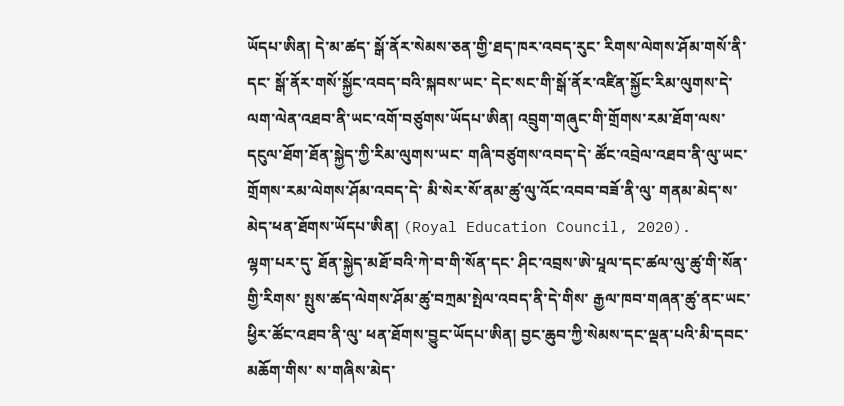ཡོདཔ་ཨིན། དེ་མ་ཚད་ སྒོ་ནོར་སེམས་ཅན་གྱི་ཐད་ཁར་འབད་རུང་ རིགས་ལེགས་ཤོམ་གསོ་ནི་དང་ སྒོ་ནོར་གསོ་སྐྱོང་འབད་བའི་སྐབས་ཡང་ དེང་སང་གི་སྒོ་ནོར་འཛིན་སྐྱོང་རིམ་ལུགས་དེ་ ལག་ལེན་འཐབ་ནི་ཡང་འགོ་བཙུགས་ཡོདཔ་ཨིན། འབྲུག་གཞུང་གི་གྲོགས་རམ་ཐོག་ལས་ དངུལ་ཐོག་ཐོན་སྐྱེད་ཀྱི་རིམ་ལུགས་ཡང་ གཞི་བཙུགས་འབད་དེ་ ཚོང་འབྲེལ་འཐབ་ནི་ལུ་ཡང་ གྲོགས་རམ་ལེགས་ཤོམ་འབད་དེ་ མི་སེར་སོ་ནམ་ཚུ་ལུ་འོང་འབབ་བཟོ་ནི་ལུ་ གནམ་མེད་ས་མེད་ཕན་ཐོགས་ཡོདཔ་ཨིན། (Royal Education Council, 2020).
ལྷག་པར་དུ་ ཐོན་སྐྱེད་མཐོ་བའི་ཀེ་བ་གི་སོན་དང་ ཤིང་འབྲས་ཨེ་པཱལ་དང་ཚལ་ལུ་ཚུ་གི་སོན་གྱི་རིགས་ སྤུས་ཚད་ལེགས་ཤོམ་ཚུ་བཀྲམ་སྤེལ་འབད་ནི་དེ་གིས་ རྒྱལ་ཁབ་གཞན་ཚུ་ནང་ཡང་ཕྱིར་ཚོང་འཐབ་ནི་ལུ་ ཕན་ཐོགས་བྱུང་ཡོདཔ་ཨིན། བྱང་ཆུབ་ཀྱི་སེམས་དང་ལྡན་པའི་མི་དབང་མཆོག་གིས་ ས་གཞིས་མེད་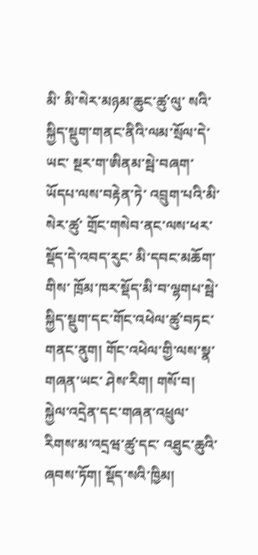མི་ མི་སེར་མཉམ་ཆུང་ཚུ་ལུ་ སའི་སྐྱིད་སྡུག་གནང་ནིའི་ལམ་སྲོལ་དེ་ཡང་ སྔར་ག་ཨིནམ་སྦེ་བཞག་ཡོདཔ་ལས་བརྟེན་ཏེ་ འབྲུག་པའི་མི་སེར་ཚུ་ གྲོང་གསེབ་ནང་ལས་ཕར་སྡོད་དེ་འབད་རུང་ མི་དབང་མཆོག་གིས་ ཁྲོམ་ཁར་སྡོད་མི་བ་ལྷགཔ་སྦེ་ སྐྱིད་སྡུག་དང་གོང་འཕེལ་ཚུ་བཏང་གནང་ནུག། གོང་འཕེལ་གྱི་ལས་སྣ་གཞན་ཡང་ ཤེས་རིག། གསོ་བ། སྐྱེལ་འདྲེན་དང་གཞན་འཕྲུལ་རིགས་མ་འདྲཝ་ཚུ་དང་ འཐུང་ཆུའི་ཞབས་ཏོག། སྡོད་སའི་ཁྱིམ།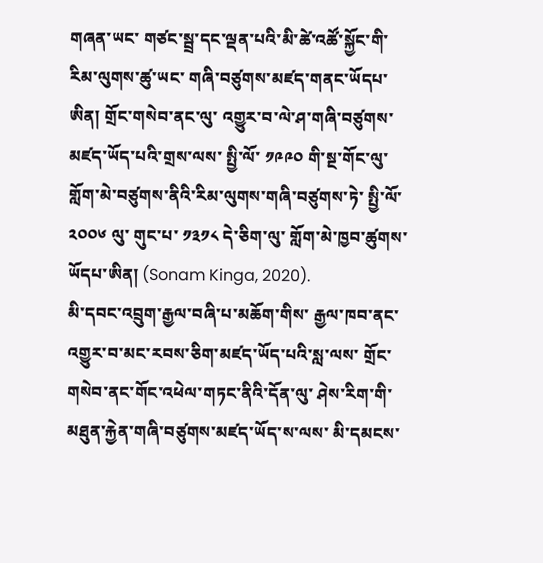གཞན་ཡང་ གཙང་སྦྲ་དང་ལྡན་པའི་མི་ཚེ་འཚོ་སྐྱོང་གི་རིམ་ལུགས་ཚུ་ཡང་ གཞི་བཙུགས་མཛད་གནང་ཡོདཔ་ཨིན། གྲོང་གསེབ་ནང་ལུ་ འགྱུར་བ་ལེ་ཤ་གཞི་བཙུགས་མཛད་ཡོད་པའི་གྲས་ལས་ སྤྱི་ལོ་ ༡༩༩༠ གི་སྔ་གོང་ལུ་ གློག་མེ་བཙུགས་ནིའི་རིམ་ལུགས་གཞི་བཙུགས་ཏེ་ སྤྱི་ལོ་ ༢༠༠༦ ལུ་ གུང་པ་ ༡༣༡༨ དེ་ཅིག་ལུ་ གློག་མེ་ཁྱབ་ཚུགས་ཡོདཔ་ཨིན། (Sonam Kinga, 2020).
མི་དབང་འབྲུག་རྒྱལ་བཞི་པ་མཆོག་གིས་ རྒྱལ་ཁབ་ནང་ འགྱུར་བ་མང་རབས་ཅིག་མཛད་ཡོད་པའི་སླ་ལས་ གྲོང་གསེབ་ནང་གོང་འཕེལ་གཏང་ནིའི་དོན་ལུ་ ཤེས་རིག་གི་མཐུན་རྐྱེན་གཞི་བཙུགས་མཛད་ཡོད་ས་ལས་ མི་དམངས་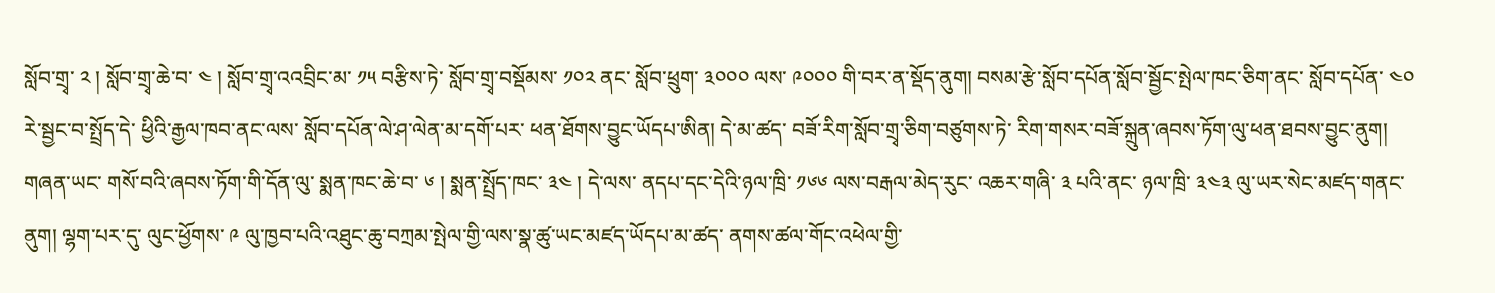སློབ་གྲྭ་ ༢ ། སློབ་གྲྭ་ཆེ་བ་ ༤ ། སློབ་གྲྭ་འའབྲིང་མ་ ༡༥ བརྩིས་ཏེ་ སློབ་གྲྭ་བསྡོམས་ ༡༠༢ ནང་ སློབ་ཕྲུག་ ༣༠༠༠ ལས་ ༩༠༠༠ གི་བར་ན་སྡོད་ནུག། བསམ་རྩེ་སློབ་དཔོན་སློབ་སྦྱོང་སྤེལ་ཁང་ཅིག་ནང་ སློབ་དཔོན་ ༤༠ རེ་སྦྱང་བ་སྤྲོད་དེ་ ཕྱིའི་རྒྱལ་ཁབ་ནང་ལས་ སློབ་དཔོན་ལེ་ཤ་ལེན་མ་དགོ་པར་ ཕན་ཐོགས་བྱུང་ཡོདཔ་ཨིན། དེ་མ་ཚད་ བཟོ་རིག་སློབ་གྲྭ་ཅིག་བཙུགས་ཏེ་ རིག་གསར་བཟོ་སྐྲུན་ཞབས་ཏོག་ལུ་ཕན་ཐབས་བྱུང་ནུག། གཞན་ཡང་ གསོ་བའི་ཞབས་ཏོག་གི་དོན་ལུ་ སྨན་ཁང་ཆེ་བ་ ༦ ། སྨན་སྤྲོད་ཁང་ ༣༤ ། དེ་ལས་ ནདཔ་དང་དེའི་ཉལ་ཁྲི་ ༡༦༦ ལས་བརྒལ་མེད་རུང་ འཆར་གཞི་ ༣ པའི་ནང་ ཉལ་ཁྲི་ ༣༤༣ ལུ་ཡར་སེང་མཛད་གནང་ནུག། ལྷག་པར་དུ་ ལུང་ཕྱོགས་ ༩ ལུ་ཁྱབ་པའི་འཐུང་ཆུ་བཀྲམ་སྤེལ་གྱི་ལས་སྣ་ཚུ་ཡང་མཛད་ཡོདཔ་མ་ཚད་ ནགས་ཚལ་གོང་འཕེལ་གྱི་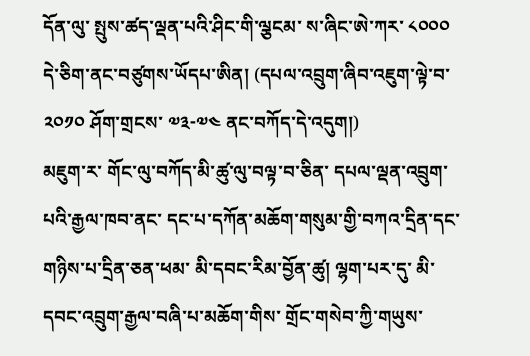དོན་ལུ་ སྤུས་ཚད་ལྡན་པའི་ཤིང་གི་ལྕངམ་ ས་ཞིང་ཨེ་ཀར་ ༨༠༠༠ དེ་ཅིག་ནང་བཙུགས་ཡོདཔ་ཨིན། (དཔལ་འབྲུག་ཞིབ་འཇུག་ལྟེ་བ་ ༢༠༡༠ ཤོག་གྲངས་ ༧༣-༧༤ ནང་བཀོད་དེ་འདུག།)
མཇུག་ར་ གོང་ལུ་བཀོད་མི་ཚུ་ལུ་བལྟ་བ་ཅིན་ དཔལ་ལྡན་འབྲུག་པའི་རྒྱལ་ཁབ་ནང་ དང་པ་དཀོན་མཆོག་གསུམ་གྱི་བཀའ་དྲིན་དང་ གཉིས་པ་དྲིན་ཅན་ཕམ་ མི་དབང་རིམ་བྱོན་ཚུ། ལྷག་པར་དུ་ མི་དབང་འབྲུག་རྒྱལ་བཞི་པ་མཆོག་གིས་ གྲོང་གསེབ་ཀྱི་གཡུས་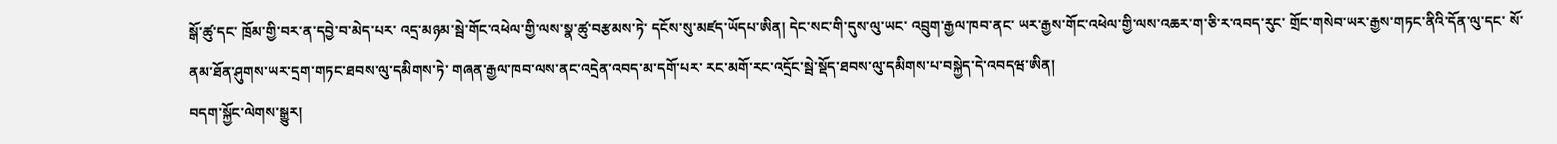སྒོ་ཚུ་དང་ ཁྲོམ་གྱི་བར་ན་དབྱེ་བ་མེད་པར་ འདྲ་མཉམ་སྦེ་གོང་འཕེལ་གྱི་ལས་སྣ་ཚུ་བརྩམས་ཏེ་ དངོས་སུ་མཛད་ཡོདཔ་ཨིན། དེང་སང་གི་དུས་ལུ་ཡང་ འབྲུག་རྒྱལ་ཁབ་ནང་ ཡར་རྒྱས་གོང་འཕེལ་གྱི་ལས་འཆར་ག་ཅི་ར་འབད་རུང་ གྲོང་གསེབ་ཡར་རྒྱས་གཏང་ནིའི་དོན་ལུ་དང་ སོ་ནམ་ཐོན་ཤུགས་ཡར་དྲག་གཏང་ཐབས་ལུ་དམིགས་ཏེ་ གཞན་རྒྱལ་ཁབ་ལས་ནང་འདྲེན་འབད་མ་དགོ་པར་ རང་མགོ་རང་འདྲོང་སྦེ་སྡོད་ཐབས་ལུ་དམིགས་པ་བསྐྱེད་དེ་འབདཝ་ཨིན།
བདག་སྐྱོང་ལེགས་སྒྱུར།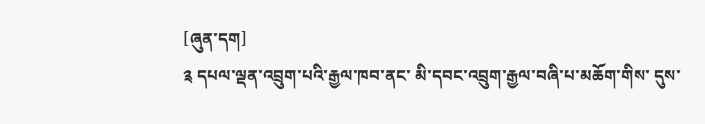[ཞུན་དག]
༉ དཔལ་ལྡན་འབྲུག་པའི་རྒྱལ་ཁབ་ནང་ མི་དབང་འབྲུག་རྒྱལ་བཞི་པ་མཆོག་གིས་ དུས་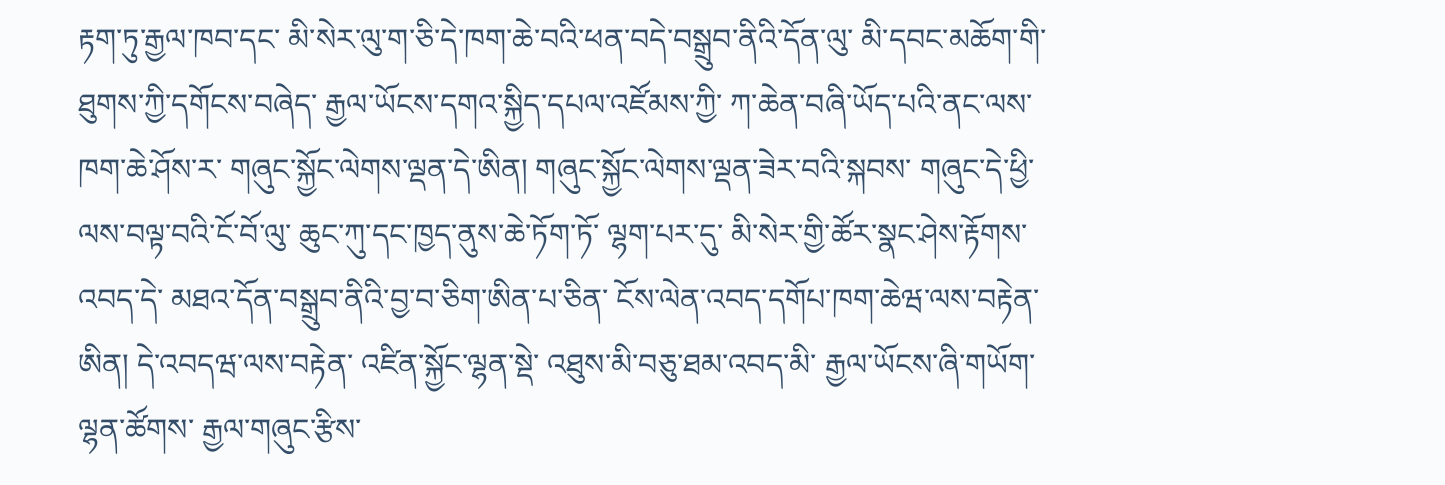རྟག་ཏུ་རྒྱལ་ཁབ་དང་ མི་སེར་ལུ་ག་ཅི་དེ་ཁག་ཆེ་བའི་ཕན་བདེ་བསྒྲུབ་ནིའི་དོན་ལུ་ མི་དབང་མཆོག་གི་ཐུགས་ཀྱི་དགོངས་བཞེད་ རྒྱལ་ཡོངས་དགའ་སྐྱིད་དཔལ་འཛོམས་ཀྱི་ ཀ་ཆེན་བཞི་ཡོད་པའི་ནང་ལས་ཁག་ཆེ་ཤོས་ར་ གཞུང་སྐྱོང་ལེགས་ལྡན་དེ་ཨིན། གཞུང་སྐྱོང་ལེགས་ལྡན་ཟེར་བའི་སྐབས་ གཞུང་དེ་ཕྱི་ལས་བལྟ་བའི་ངོ་བོ་ལུ་ ཆུང་ཀུ་དང་ཁྱད་ནུས་ཆེ་ཏོག་ཏོ་ ལྷག་པར་དུ་ མི་སེར་གྱི་ཚོར་སྣང་ཤེས་རྟོགས་འབད་དེ་ མཐའ་དོན་བསྒྲུབ་ནིའི་བྱ་བ་ཅིག་ཨིན་པ་ཅིན་ ངོས་ལེན་འབད་དགོཔ་ཁག་ཆེཝ་ལས་བརྟེན་ཨིན། དེ་འབདཝ་ལས་བརྟེན་ འཛིན་སྐྱོང་ལྷན་སྡེ་ འཐུས་མི་བཅུ་ཐམ་འབད་མི་ རྒྱལ་ཡོངས་ཞི་གཡོག་ལྷན་ཚོགས་ རྒྱལ་གཞུང་རྩིས་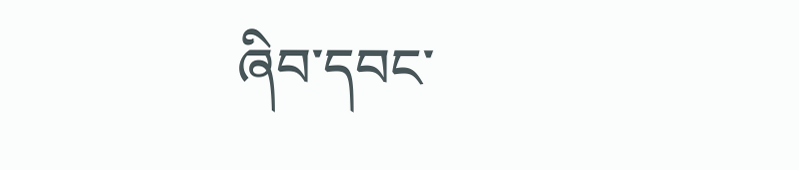ཞིབ་དབང་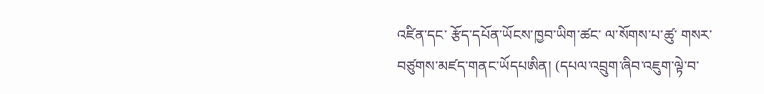འཛིན་དང་ རྩོད་དཔོན་ཡོངས་ཁྱབ་ཡིག་ཚང་ ལ་སོགས་པ་ཚུ་ གསར་བཙུགས་མཛད་གནང་ཡོདཔཨིན། (དཔལ་འབྲུག་ཞིབ་འཇུག་ལྟེ་བ་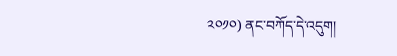༢༠༡༠) ནང་བཀོད་དེ་འདུག།